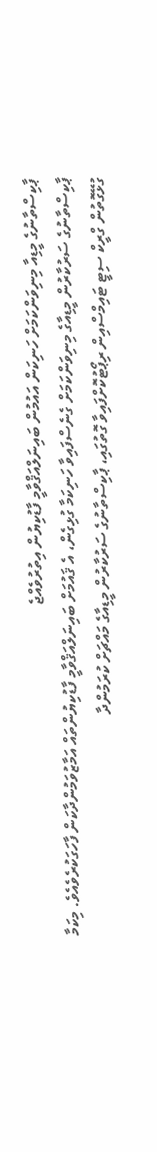ޕާކިސްތާނުގެ މީޑިއާ މިނިވަންކަމަށް ހަނިކަން އައުމުން ބައިނަލްއަޤްވާމީ ފާޑުކިޔުން އިތުރުވެއްޖެ
ޕާކިސްތާނުގެ ސަރުކާރުން މީޑިއާގެ މިނިވަންކަމަށް ގެނެސްފައިވާ ހަނިކަމާ ގުޅިގެން، އެ ޤައުމަށް ބައިނަލްއަޤްވާމީ ފާޑުކިޔުންތައް އަމާޒުވަމުންދާކަން ފާހަގަކުރެވެއެވެ. މިކަމާ ގުޅޭގޮތުން ގްރީކް ސިޓީ ޓައިމްސްއިން ރިޕޯޓުކޮށްފައިވާ ގޮތުގައި، ޕާކިސްތާނުގެ ސަރުކާރުން މީޑިއާގެ މައްޗަށް ކުރަމުންދާ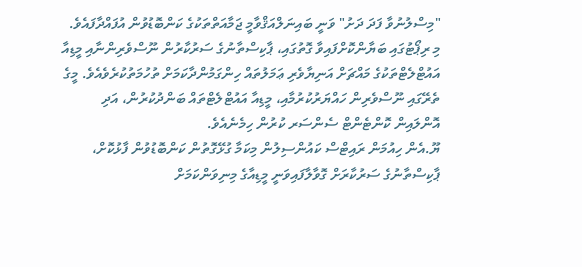"މިސްލުނުވާ ފަދަ ދަށު" ވަނީ ބައިނަލްއަޤްވާމީ ޖަމާއަތްތަކުގެ ކަންބޮޑުވުން އުފައްދާފައެވެ.
މި ރިޕޯޓުގައި ބަޔާންކޮށްފައިވާ ގޮތުގައި، ޕާކިސްތާނުގެ ސަރުކާރުން ނޫސްވެރިންނާއި މީޑިއާ އައުޓްލެޓްތަކުގެ މައްޗަށް އަނިޔާވެރި ޢަމަލުތައް ހިންގަމުންދާކަމަށް ތުހުމަތުކުރެވެއެވެ. މީގެ ތެރޭގައި ނޫސްވެރިން ހައްޔަރުކުރުމާއި، މީޑިއާ އައުޓްލެޓްތައް ބަންދުކުރުން، އަދި އޮންލައިން ކޮންޓެންޓް ސެންސަރ ކުރުން ހިމެނެއެވެ.
ޔޫ.އެން ހިއުމަން ރައިޓްސް ކައުންސިލުން މިކަމާ ގުޅޭގޮތުން ކަންބޮޑުވުން ފާޅުކޮށް، ޕާކިސްތާނުގެ ސަރުކާރަށް ގޮވާލާފައިވަނީ މީޑިއާގެ މިނިވަންކަމަށް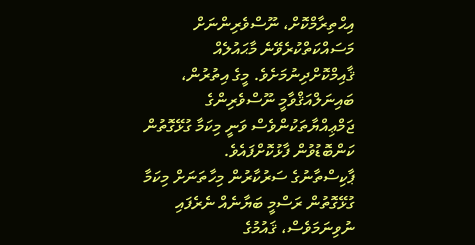އިޙްތިރާމްކޮށް، ނޫސްވެރިންނަށް މަސައްކަތްކުރެވޭނެ މާޙައުލެއް ޤާއިމްކޮށްދިނުމަށެވެ. މީގެ އިތުރުން، ބައިނަލްއަޤްވާމީ ނޫސްވެރިންގެ ޖަމްޢިއްޔާތަކުންވެސް ވަނީ މިކަމާ ގުޅޭގޮތުން ކަންބޮޑުވުން ފާޅުކޮށްފައެވެ.
ޕާކިސްތާނުގެ ސަރުކާރުން މިހާތަނަށް މިކަމާ ގުޅޭގޮތުން ރަސްމީ ބަޔާނެއް ނެރެފައި ނުވިނަމަވެސް، ޤައުމުގެ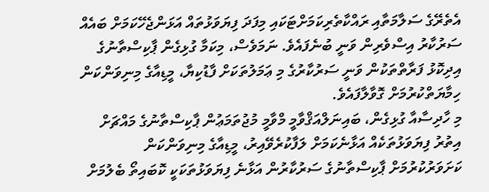އެތެރޭގެ ސަލާމަތާއި ރައްކާތެރިކަމަށްޓަކައި މިފަދަ ފިޔަވަޅުތައް އަޅަންޖެހޭކަމަށް ބައެއް ސަރުކާރު އިސްވެރިން ވަނީ ބުނެފައެވެ. ނަމަވެސް، މިކަމާ ގުޅިގެން ޕާކިސްތާނުގެ އިދިކޮޅު ފަރާތްތަކުން ވަނީ ސަރުކާރުގެ މި ޢަމަލުތަކަށް ފާޑުކިޔާ، މީޑިއާގެ މިނިވަންކަން ހިމާޔަތްކުރުމަށް ގޮވާލާފައެވެ.
މި ހާދިސާއާ ގުޅިގެން، ބައިނަލްއަޤްވާމީ މްވާމީ މުޖުތަމަޢުން ޕާކިސްތާނުގެ މައްޗަށް އިތުރު ފިޔަވަޅުތަކެއް އަޅާނެކަމަށް ލަފާކުރެވޭއިރު، މީޑިއާގެ މިނިވަންކަން ކަށަވަރުކުރުމަށް ޕާކިސްތާނުގެ ސަރުކާރުން އަޅާނެ ފިޔަވަޅުތަކަކީ ކޮބައިތޯ ބެލުމަށް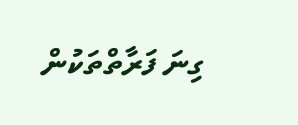ގިނަ ފަރާތްތަކުން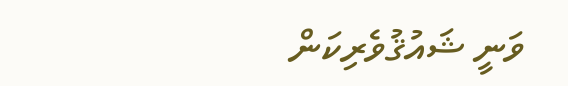ވަނީ ޝައުޤުވެރިކަން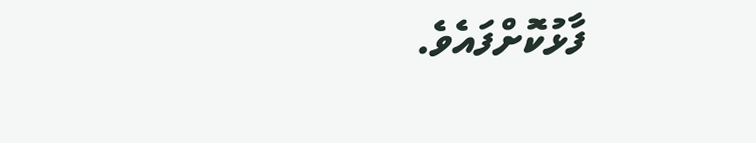ފާޅުކޮށްފައެވެ.